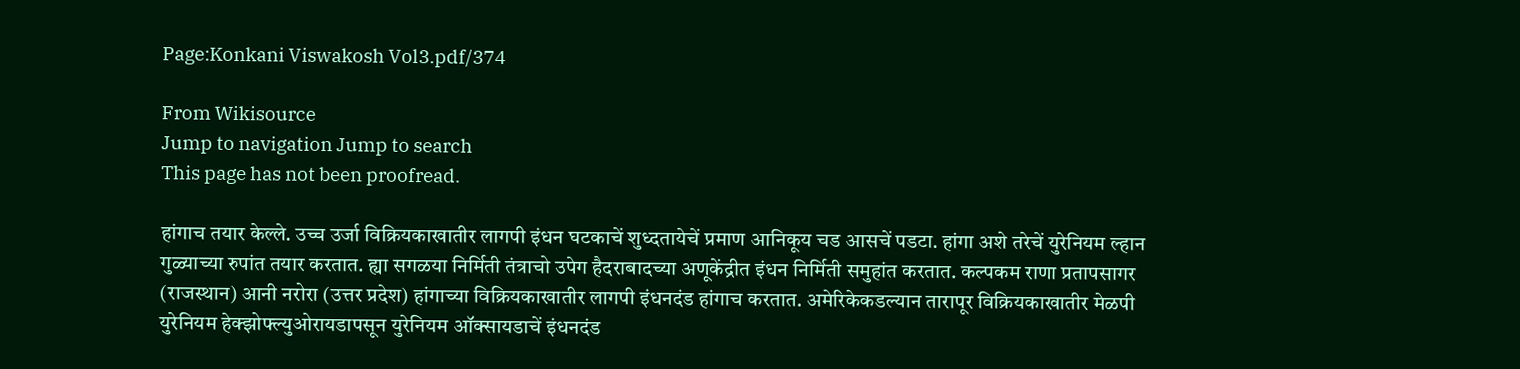Page:Konkani Viswakosh Vol3.pdf/374

From Wikisource
Jump to navigation Jump to search
This page has not been proofread.

हांगाच तयार केल्ले. उच्च उर्जा विक्रियकाखातीर लागपी इंधन घटकाचें शुध्दतायेचें प्रमाण आनिकूय चड आसचें पडटा. हांगा अशे तरेचें युरेनियम ल्हान गुळ्याच्या रुपांत तयार करतात. ह्या सगळया निर्मिती तंत्राचो उपेग हैदराबादच्या अणूकेंद्रीत इंधन निर्मिती समुहांत करतात. कल्पकम राणा प्रतापसागर (राजस्थान) आनी नरोरा (उत्तर प्रदेश) हांगाच्या विक्रियकाखातीर लागपी इंधनदंड हांगाच करतात. अमेरिकेकडल्यान तारापूर विक्रियकाखातीर मेळपी युरेनियम हेक्झोफ्ल्युओरायडापसून युरेनियम ऑक्सायडाचें इंधनदंड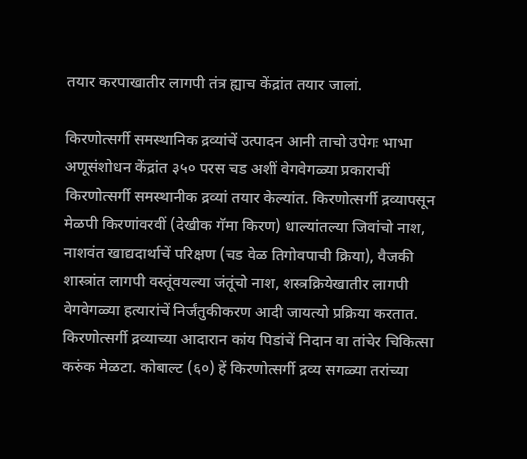तयार करपाखातीर लागपी तंत्र ह्याच केंद्रांत तयार जालां.

किरणोत्सर्गी समस्थानिक द्रव्यांचें उत्पादन आनी ताचो उपेगः भाभा अणूसंशोधन केंद्रांत ३५० परस चड अशीं वेगवेगळ्या प्रकाराचीं किरणोत्सर्गी समस्थानीक द्रव्यां तयार केल्यांत. किरणोत्सर्गी द्रव्यापसून मेळपी किरणांवरवीं (देखीक गॅमा किरण) धाल्यांतल्या जिवांचो नाश, नाशवंत खाद्यदार्थाचें परिक्षण (चड वेळ तिगोवपाची क्रिया), वैजकी शास्त्रांत लागपी वस्तूंवयल्या जंतूंचो नाश, शस्त्रक्रियेखातीर लागपी वेगवेगळ्या हत्यारांचें निर्जंतुकीकरण आदी जायत्यो प्रक्रिया करतात. किरणोत्सर्गी द्रव्याच्या आदारान कांय पिडांचें निदान वा तांचेर चिकित्सा करुंक मेळटा. कोबाल्ट (६०) हें किरणोत्सर्गी द्रव्य सगळ्या तरांच्या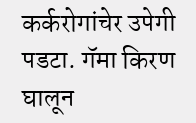कर्करोगांचेर उपेगी पडटा. गॅमा किरण घालून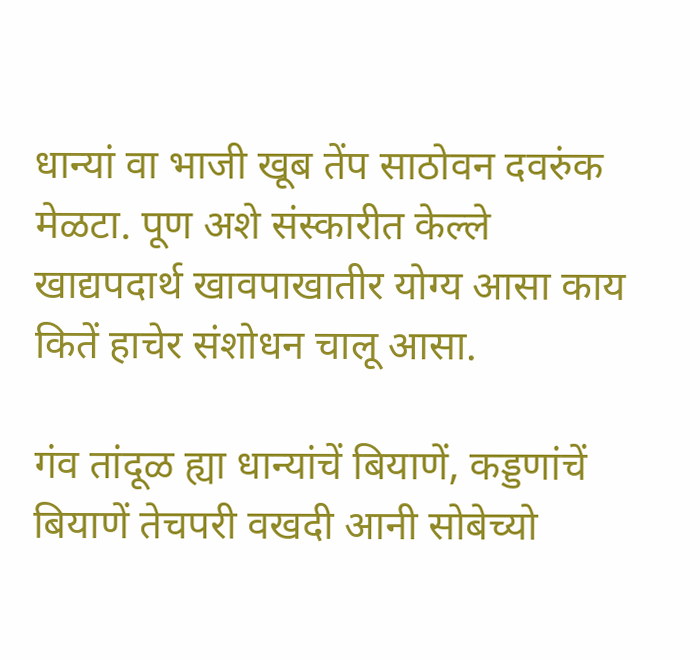धान्यां वा भाजी खूब तेंप साठोवन दवरुंक मेळटा. पूण अशे संस्कारीत केल्ले खाद्यपदार्थ खावपाखातीर योग्य आसा काय कितें हाचेर संशोधन चालू आसा.

गंव तांदूळ ह्या धान्यांचें बियाणें, कड्डणांचें बियाणें तेचपरी वखदी आनी सोबेच्यो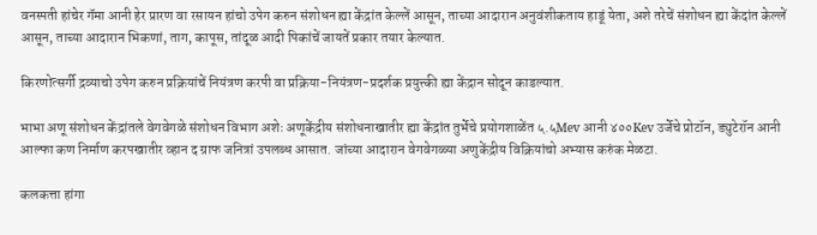वनस्पती हांचेर गॅमा आनी हेर प्रारण वा रसायन हांचो उपेग करुन संशोधन ह्या केंद्रांत केल्लें आसून, ताच्या आदारान अनुवंशीकताय हाडूं येता, अशे तरेचें संशोधन ह्या केंदांत केल्लें आसून, ताच्या आदारान भिकणां, ताग, कापूस, तांदूळ आदी पिकांचें जायतें प्रकार तयार केल्यात.

किरणोत्सर्गी द्रव्याचो उपेग करुन प्रक्रियांचें नियंत्रण करपी वा प्रक्रिया-नियंत्रण-प्रदर्शक प्रयुत्त्की ह्या केंद्रान सोदून काडल्यात.

भाभा अणू संशोधन केंद्रांतले वेगवेगळे संशोधन विभाग अशेः अणूकेंद्रीय संशोधनाखातीर ह्या केंद्रांत तुर्भेचे प्रयोगशाळेंत ५.५Mev आनी ४००Kev उर्जेचे प्रोटॉन, ड्युटेरॉन आनी आल्फा कण निर्माण करपखातीर व्हान द ग्राफ जनित्रां उपलब्ध आसात. जांच्या आदारान वेगवेगळ्या अणुकेंद्रीय विक्रियांचो अभ्यास करुंक मेळटा.

कलकत्ता हांगा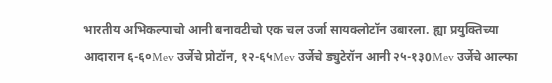भारतीय अभिकल्पाचो आनी बनावटीचो एक चल उर्जा सायक्लोटॉन उबारला. ह्या प्रयुक्तिच्या आदारान ६-६०Mev उर्जेचे प्रोटॉन, १२-६५Mev उर्जेचे ड्युटेरॉन आनी २५-१३0Mev उर्जेचे आल्फा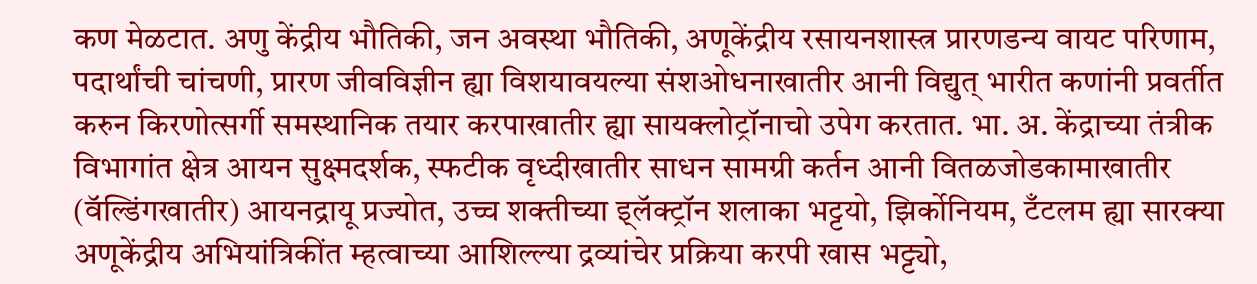कण मेळटात. अणु केंद्रीय भौतिकी, जन अवस्था भौतिकी, अणूकेंद्रीय रसायनशास्त्र प्रारणडन्य वायट परिणाम, पदार्थांची चांचणी, प्रारण जीवविज्ञीन ह्या विशयावयल्या संशओधनाखातीर आनी विद्युत् भारीत कणांनी प्रवर्तीत करुन किरणोत्सर्गी समस्थानिक तयार करपाखातीर ह्या सायक्लोट्रॉनाचो उपेग करतात. भा. अ. केंद्राच्या तंत्रीक विभागांत क्षेत्र आयन सुक्ष्मदर्शक, स्फटीक वृध्दीखातीर साधन सामग्री कर्तन आनी वितळजोडकामाखातीर (वॅल्डिंगखातीर) आयनद्रायू प्रज्योत, उच्च शक्तीच्या इ्लॅक्ट्रॉन शलाका भट्टयो, झिर्कोनियम, टँटलम ह्या सारक्या अणूकेंद्रीय अभियांत्रिकींत म्हत्वाच्या आशिल्ल्या द्रव्यांचेर प्रक्रिया करपी खास भट्ट्यो,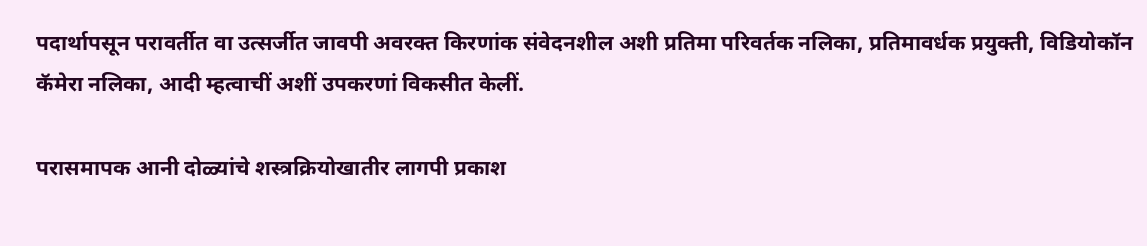पदार्थापसून परावर्तीत वा उत्सर्जीत जावपी अवरक्त किरणांक संवेदनशील अशी प्रतिमा परिवर्तक नलिका, प्रतिमावर्धक प्रयुक्ती, विडियोकॉन कॅमेरा नलिका, आदी म्हत्वाचीं अशीं उपकरणां विकसीत केलीं.

परासमापक आनी दोळ्यांचे शस्त्रक्रियोखातीर लागपी प्रकाश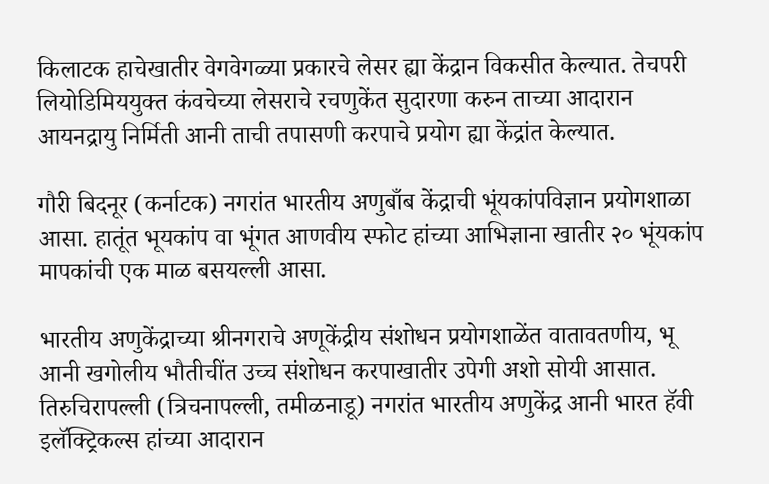किलाटक हाचेखातीर वेगवेगळ्या प्रकारचे लेसर ह्या केंद्रान विकसीत केल्यात. तेचपरी लियोडिमिययुक्त कंवचेच्या लेसराचे रचणुकेंत सुदारणा करुन ताच्या आदारान आयनद्रायु निर्मिती आनी ताची तपासणी करपाचे प्रयोग ह्या केंद्रांत केल्यात.

गौरी बिदनूर (कर्नाटक) नगरांत भारतीय अणुबाँब केंद्राची भूंयकांपविज्ञान प्रयोगशाळा आसा. हातूंत भूयकांप वा भूंगत आणवीय स्फोट हांच्या आभिज्ञाना खातीर २० भूंयकांप मापकांची एक माळ बसयल्ली आसा.

भारतीय अणुकेंद्राच्या श्रीनगराचे अणूकेंद्रीय संशोधन प्रयोगशाळेंत वातावतणीय, भू आनी खगोलीय भौतीचींत उच्च संशोधन करपाखातीर उपेगी अशो सोयी आसात. तिरुचिरापल्ली (त्रिचनापल्ली, तमीळनाडू) नगरांत भारतीय अणुकेंद्र आनी भारत हॅवी इलॅक्ट्रिकल्स हांच्या आदारान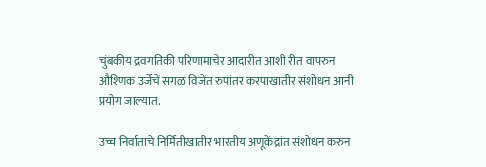चुंबकीय द्रवगतिकी परिणामाचेर आदारीत आशी रीत वापरुन औश्णिक उर्जेचें सगळ विजेंत रुपांतर करपाखातीर संशोधन आनी प्रयोग जाल्यात.

उच्च निर्वाताचे निर्मितीखातीर भारतीय अणूकेंद्रांत संशोधन करुन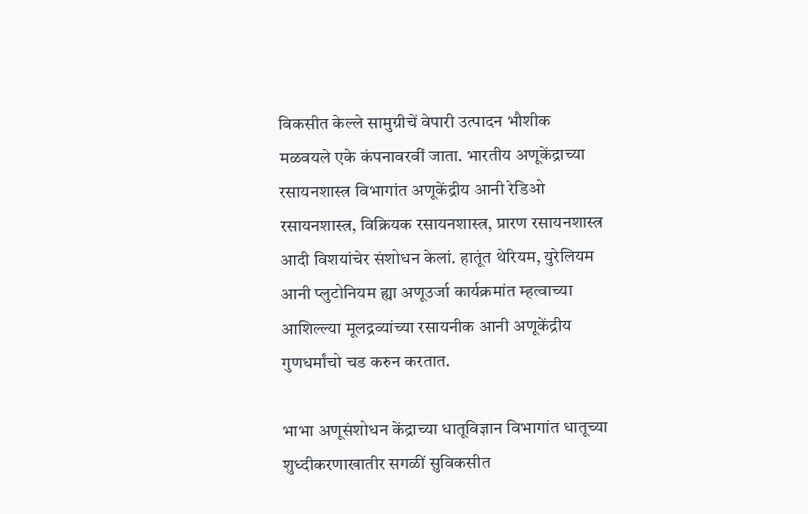विकसीत केल्ले सामुग्रीचें वेपारी उत्पादन भौशीक मळवयले एके कंपनावरवीं जाता. भारतीय अणूकेंद्राच्या रसायनशास्त्र विभागांत अणूकेंद्रीय आनी रेडिओ रसायनशास्त्र, विक्रियक रसायनशास्त्र, प्रारण रसायनशास्त्र आदी विशयांचेर संशोधन केलां. हातूंत थेरियम, युरेलियम आनी प्लुटोनियम ह्या अणूउर्जा कार्यक्रमांत म्हत्वाच्या आशिल्ल्या मूलद्रव्यांच्या रसायनीक आनी अणूकेंद्रीय गुणधर्मांचो चड करुन करतात.

भाभा अणूसंशोधन केंद्राच्या धातूविज्ञान विभागांत धातूच्या शुध्दीकरणाखातीर सगळीं सुविकसीत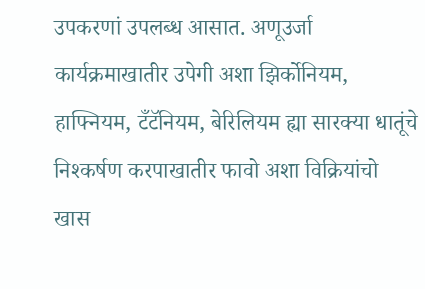उपकरणां उपलब्ध आसात. अणूउर्जा कार्यक्रमाखातीर उपेगी अशा झिर्कोनियम, हाफ्नियम, टँटॅनियम, बेरिलियम ह्या सारक्या धातूंचे निश्कर्षण करपाखातीर फावो अशा विक्रियांचो खास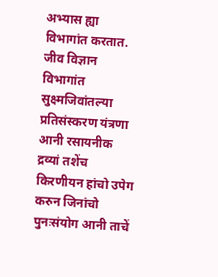अभ्यास ह्या विभागांत करतात. जीव विज्ञान विभागांत सुक्ष्मजिवांतल्या प्रतिसंस्करण यंत्रणा आनी रसायनीक द्रव्यां तशेंच किरणीयन हांचो उपेग करुन जिनांचो पुनःसंयोग आनी ताचें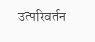उत्परिवर्तन